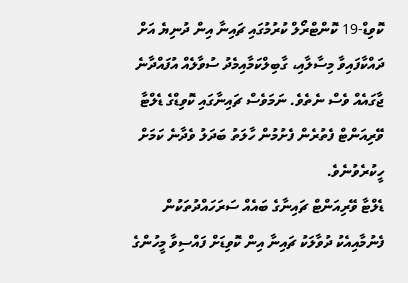ކޮވިޑް-19 ކޮންޓްރޯލް ކުރުމުގައި ޗައިނާ އިން ދުނިޔެ އަށް ދައްކާފައިވާ މިސާލާއި، ގާބިލްކަމާއިމެދު ސުވާލެއް އުފައްދާނެ ޖާގައެއް ވެސް ނެތެވެ. ނަމަވެސް ޗައިނާގައި ކޮވިޑްގެ ޑެލްޓާ ވޭރިއަންޓް ފެތުރެން ފެށުމުން ހާލަތު ބަދަލު ވެދާނެ ކަމަށް ހީކުރެވުނެވެ.
ޑެލްޓާ ވޭރިއަންޓް ޗައިނާގެ ބައެއް ސަރަހައްދުތަކުން ފެނުމާއިއެކު ދުވާލަކު ޗައިނާ އިން ކޮވިޑަށް ފައްސިވާ މީހުންގެ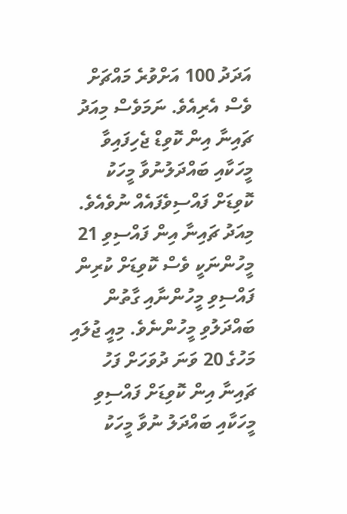އަދަދު 100 އަށްވުރެ މައްޗަށް ވެސް އެރިއެވެ. ނަމަވެސް މިއަދު ޗައިނާ އިން ކޮވިޑް ޖެހިފައިވާ މީހަކާއި ބައްދަލުނުވާ މީހަކު ކޮވިޑަށް ފައްސިވެފައެއް ނުވެއެވެ. މިއަދު ޗައިނާ އިން ފައްސިވި 21 މީހުންނަކީ ވެސް ކޮވިޑަށް ކުރިން ފައްސިވި މީހުންނާއި ގާތުން ބައްދަލުވި މީހުންނެވެ. މިއީ ޖުލައި މަހުގެ 20 ވަނަ ދުވަހަށް ފަހު ޗައިނާ އިން ކޮވިޑަށް ފައްސިވި މީހަކާއި ބައްދަލު ނުވާ މީހަކު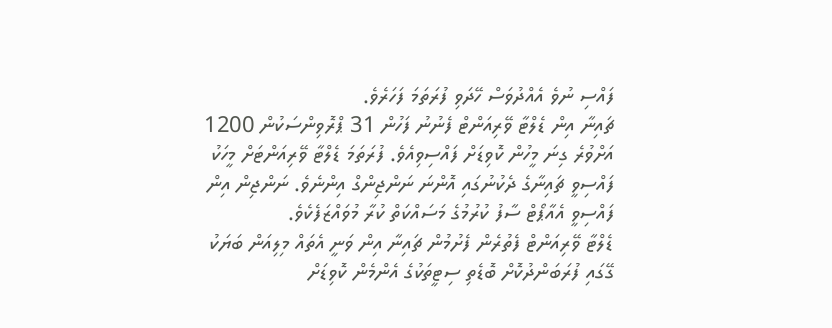ފައްސި ނުވެ އެއްދުވަސް ހޭދަވި ފުރަތަމަ ފަހަރެވެ.
ޗައިނާ އިން ޑެލްޓާ ވޭރިއަންޓް ފެނުނު ފަހުން 31 ޕްރޮވިންސަކުން 1200 އަށްވުރެ ގިނަ މީހުން ކޮވިޑަށް ފައްސިވިއެވެ. ފުރަތަމަ ޑެލްޓާ ވޭރިއަންޓަށް މީހަކު ފައްސިވީ ޗައިނާގެ ދެކުނުގައި އޮންނަ ނަންޖިންގް އިންނެވެ. ނަންޖިން އިން ފައްސިވީ އެއާޕޯޓް ސާފު ކުރުމުގެ މަސައްކަތް ކުރާ މުވައްޒަފެކެވެ.
ޑެލްޓާ ވޭރިއަންޓް ފެތުރެން ފެށުމުން ޗައިނާ އިން ވަނީ އެތައް މިލިއަން ބަޔަކު ގޭގައި ފުރަބަންދުކޮށް ބޮޑެތި ސިޓީތަކުގެ އެންމެން ކޮވިޑަށް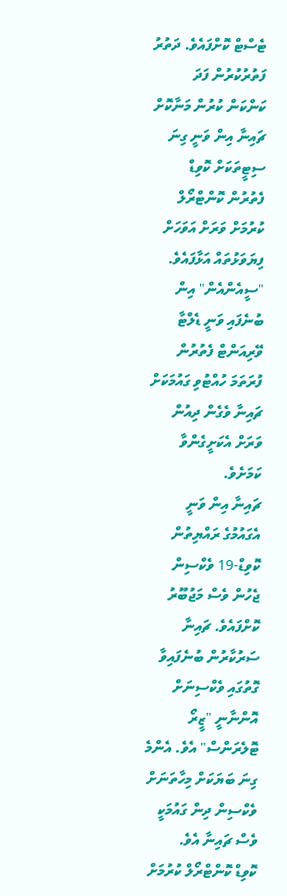ޓެސްޓް ކޮށްފައެވެ. ދަތުރު ފަތުރުކުރުން ފަދަ ކަންކަން ކުރުން މަނާކޮށް ޗައިނާ އިން ވަނީ ގިނަ ސިޓީތަކަށް ކޮވިޑް ފެތުރުން ކޮންޓްރޯލް ކުރުމަށް ވަރަށް އަވަހަށް ފިޔަވަޅުތައް އަޅާފައެވެ.
"ސީއެންއެން" އިން ބުނެފައި ވަނީ ޑެލްޓާ ވޭރިއަންޓް ފެތުރުން ފުރަތަމަ ހުއްޓުވި ގައުމަކަށް ޗައިނާ ވެގެން ދިއުން ވަރަށް އެކަށީގެންވާ ކަމަށެވެ.
ޗައިނާ އިން ވަނީ އެގައުމުގެ ރައްޔިތުން ކޮވިޑް-19 ވެކްސިން ޖެހުން ވެސް މަޖުބޫރު ކޮށްފައެވެ. ޗައިނާ ސަރުކާރުން ބުނެފައިވާ ގޮތުގައި ވެކްސިނަށް އޮންނާނީ "ޒީރޯ ޓޮލެރަންސް" އެވެ. އެންމެ ގިނަ ބަޔަކަށް މިހާތަނަށް ވެކްސިން ދިން ގައުމަކީ ވެސް ޗައިނާ އެވެ.
ކޮވިޑް ކޮންޓްރޯލް ކުރުމަށް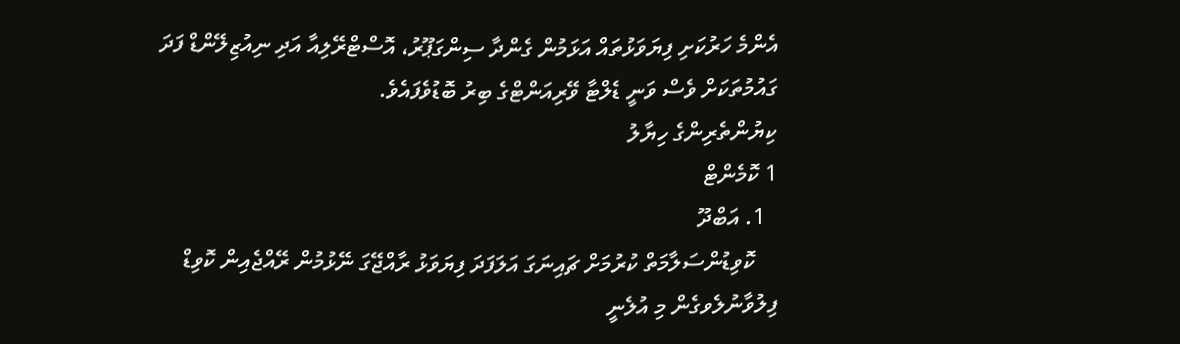އެންމެ ހަރުކަށި ފިޔަވަޅުތައް އަޅަމުން ގެންދާ ސިންގަޕޫރު، އޮސްޓްރޭލިއާ އަދި ނިއުޒިލޭންޑް ފަދަ ގައުމުތަކަށް ވެސް ވަނީ ޑެލްޓާ ވޭރިއަންޓްގެ ބިރު ބޮޑުވެފައެވެ.
ކިޔުންތެރިންގެ ހިޔާލު
1 ކޮމެންޓް
  1. އަބްދޫ
    ކޮވިޑުންސަލާމަތް ކުރުމަށް ޗައިނަގަ އަލަފަދަ ފިޔަވަޅު ރާއްޖޭގަ ނޭޅުމުން ރޭއްޖެއިން ކޮވިޑް ފިލުވާނުލެވގެން މި އުލެނީ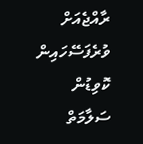ރާއްޖެއަށް ވުރެފަސޭހައިން ކޮވިޑުން ސަލާމަތް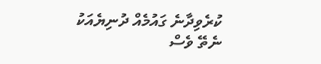ކުރެވިދާނެ ގައުމެއް ދުނިޔެއަކު ނެތޭ ވެސް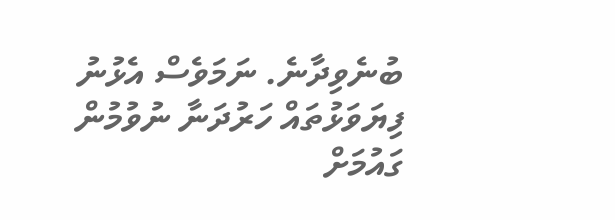ބުނެވިދާނެ. ނަމަވެސް އެޅުނު ފިޔަވަޅުތައް ހަރުދަނާ ނުވުމުން ގައުމަށް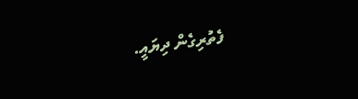ފެތުރިގެން ދިޔައީ.